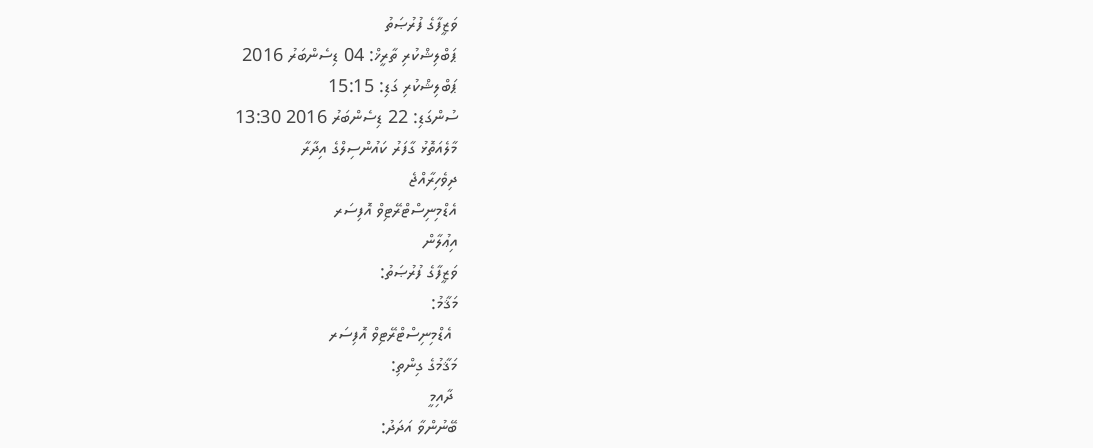ވަޒީފާގެ ފުރުޞަތު
ޕަބްލިޝްކުރި ތާރީޚް: 04 ޑިސެންބަރު 2016
ޕަބްލިޝްކުރި ގަޑި: 15:15
ސުންގަޑި: 22 ޑިސެންބަރު 2016 13:30
މާލެއަތޮޅު ގާފަރު ކައުންސިލްގެ އިދާރާ
ދިވެހިރާއްޖެ
އެޑްމިނިސްޓްރޭޓިވް އޮފިސަރ
އިޢުލާން
ވަޒީފާގެ ފުރުޞަތު:
މަޤާމު:
 އެޑްމިނިސްޓްރޭޓިވް އޮފިސަރ
މަޤާމުގެ ގިންތި:
 ދާއިމީ
ބޭނުންވާ އަދަދު: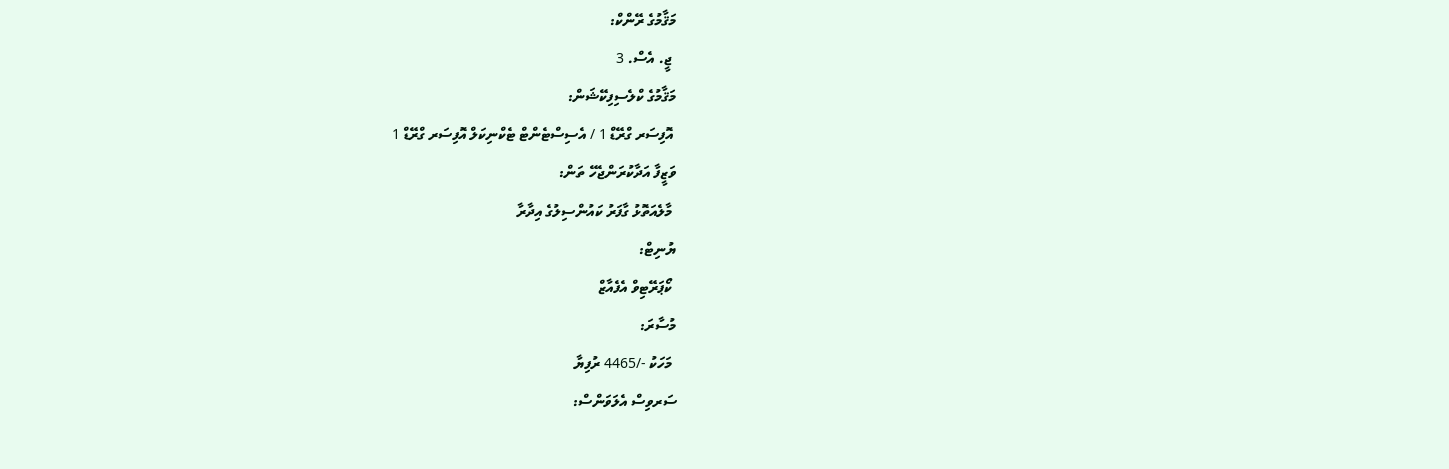މަޤާމުގެ ރޭންކް:
 ޖީ. އެސް. 3
މަޤާމުގެ ކްލެސިފިކޭޝަން:
 އޮފިސަރ ގްރޭޑް 1 / އެސިސްޓެންޓް ޓެކްނިކަލް އޮފިސަރ ގްރޭޑް 1
ވަޒީފާ އަދާކުރަންޖެހޭ ތަން:
 މާލެއަތޮޅު ގާފަރު ކައުންސިލުގެ އިދާރާ
ޔުނިޓް:
 ކޯޕަރޭޓިވް އެފެއާޒް
މުސާރަ:
 މަހަކު -/4465 ރުފިޔާ
ސަރވިސް އެލަވަންސް: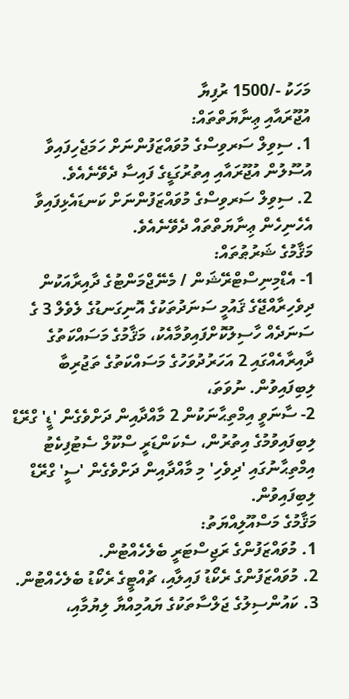މަހަކު -/1500 ރުފިޔާ
އުޖޫރައާއި ޢިނާޔަތްތައް:
1. ސިވިލް ސަރވިސްގެ މުވައްޒަފުންނަށް ހަމަޖެހިފައިވާ އުސޫލުން އުޖޫރައާއި އިތުރުގަޑީގެ ފައިސާ ދެވޭނެއެވެ.
2. ސިވިލް ސަރވިސްގެ މުވައްޒަފުންނަށް ކަނޑައެޅިފައިވާ އެހެނިހެން ޢިނާޔަތްތައް ދެވޭނެއެވެ.
މަޤާމުގެ ޝަރުޠުތައް:
1- އެޑްމިނިސްޓްރޭޝަން / މެނޭޖްމަންޓުގެ ދާއިރާއަކުން ދިވެހިރާއްޖޭގެ ޤައުމީ ސަނަދުތަކުގެ އޮނިގަނޑުގެ ލެވެލް 3 ގެ ސަނަދެއް ހާސިލުކޮށްފައިވުމާއެކު، މަޤާމުގެ މަސައްކަތުގެ ދާއިރާއެއްގައި 2 އަހަރުދުވަހުގެ މަސައްކަތުގެ ތަޖުރިބާ ލިބިފައިވުން. ނުވަތަ،
2- ސާނަވީ އިމްތިޙާނަކުން 2 މާއްދާއިން ދަށްވެގެން 'ޑީ' ގްރޭޑް ލިބިފައިވުމުގެ އިތުރުން، ސެކަންޑަރީ ސްކޫލް ސެޓުފިކެޓު އިމްތިޙާނުގައި 'ދިވެހި' މި މާއްދާއިން ދަށްވެގެން 'ސީ' ގްރޭޑް ލިބިފައިވުން.
މަޤާމުގެ މަސްއޫލިއްޔަތު:
1. މުވައްޒަފުންގެ ރަޖިސްޓަރީ ބެލެހެއްޓުން.
2. މުވައްޒަފުންގެ ރެކޯޑު ފައިލާއި، ޗުއްޓީގެ ރެކޯޑު ބެލެހެއްޓުން.
3. ކައުންސިލުގެ ޖަލްސާތަކުގެ ޔައުމިއްޔާ ލިޔުމާއި،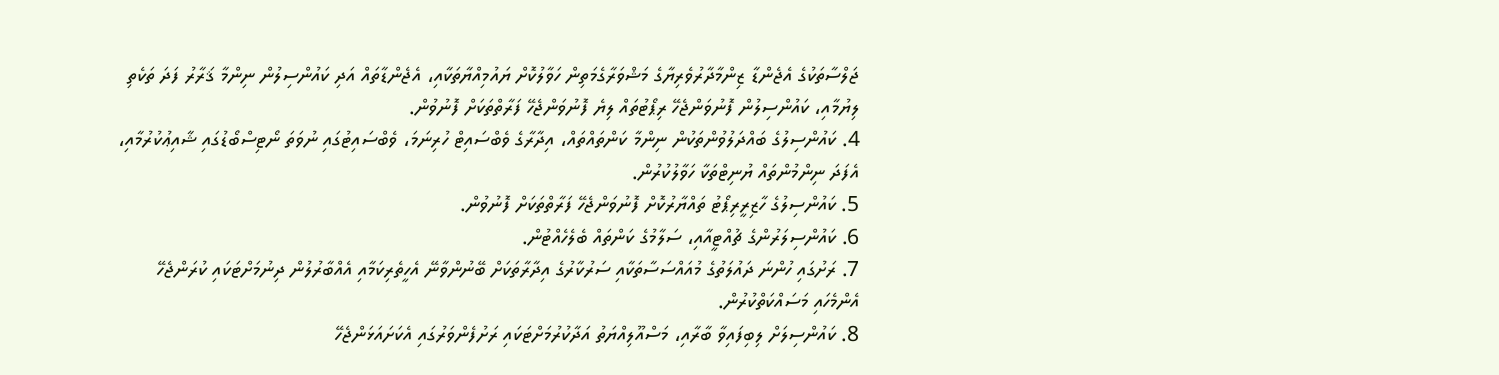ޖަލްސާތަކުގެ އެޖެންޑާ ޒިންމާދާރުވެރިޔާގެ މަޝްވަރާގެމަތިން ހަވާލުކޮށް ޔައުމިއްޔާތަކާއި، އެޖެންޑާތައް އަދި ކައުންސިލުން ނިންމާ ޤަރާރު ފަދަ ތަކެތި ލިޔުމާއި، ކައުންސިލުން ފޮނުވަންޖެހޭ ރިޕޯޓުތައް ލިޔެ ފޮނުވަންޖެހޭ ފަރާތްތަކަށް ފޮނުވުން.
4. ކައުންސިލުގެ ބައްދަލުވުންތަކުން ނިންމާ ކަންތައްތައް، އިދާރާގެ ވެބްސައިޓް ހުރިނަމަ، ވެބްސައިޓުގައި ނުވަތަ ނޯޓިސްބޯޑުގައި ޝާއިޢުކުރުމާއި، އެފަދަ ނިންމުންތައް ޔުނިޓްތަކާ ހަވާލުކުރުން.
5. ކައުންސިލުގެ ހާޒިރީރިޕޯޓު ތައްޔާރުކޮށް ފޮނުވަންޖެހޭ ފަރާތްތަކަށް ފޮނުވުން.
6. ކައުންސިލަރުންގެ ޗުއްޓީއާއި، ސަލާމުގެ ކަންތައް ބެލެހެއްޓުން.
7. ރަށުގައި ހުންނަ ދައުލަތުގެ މުއައްސަސާތަކާއި ސަރުކާރުގެ އިދާރާތަކަށް ބޭނުންވާނޭ އެހީތެރިކަމާއި އެއްބާރުލުން ދިނުމަށްޓަކައި ކުރަންޖެހޭ އެންމެހައި މަސައްކަތްކުރުން.
8. ކައުންސިލަށް ލިބިފައިވާ ބާރާއި، މަސްއޫލިއްޔަތު އަދާކުރުމަށްޓަކައި ރަށުފެންވަރުގައި އެކަށައަޅަންޖެހޭ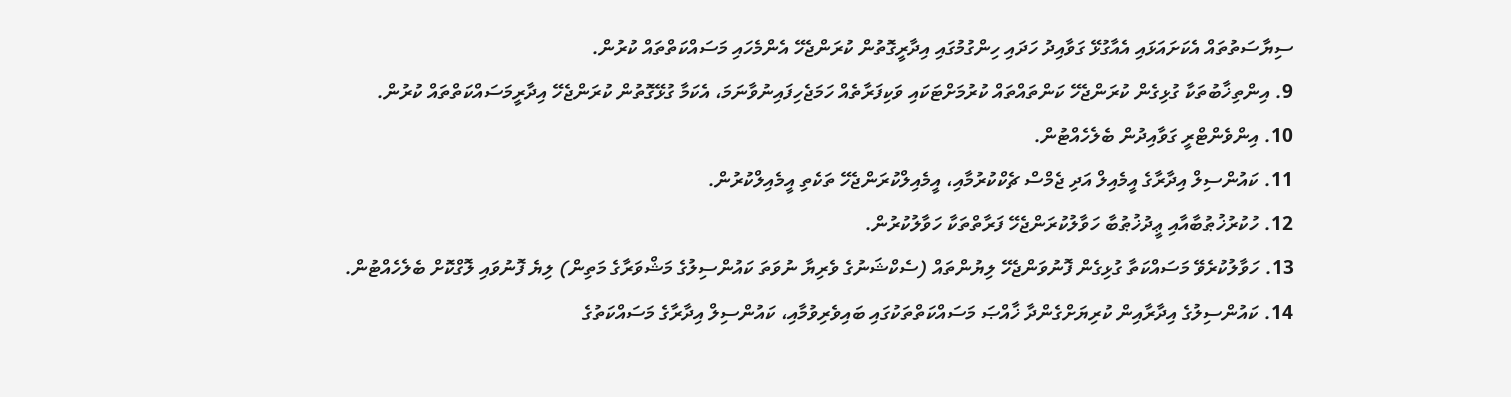ސިޔާސަތުތައް އެކަށައަޅައި އެއާގުޅޭ ގަވާއިދު ހަދައި ހިންގުމުގައި އިދާރީގޮތުން ކުރަންޖެހޭ އެންމެހައި މަސައްކަތްތައް ކުރުން.
9. އިންތިޚާބުތަކާ ގުޅިގެން ކުރަންޖެހޭ ކަންތައްތައް ކުރުމަށްޓަކައި ވަކިފަރާތެއް ހަމަޖެހިފައިނުވާނަމަ، އެކަމާ ގުޅޭގޮތުން ކުރަންޖެހޭ އިދާރީމަސައްކަތްތައް ކުރުން.
10. އިންވެންޓްރީ ގަވާއިދުން ބެލެހެއްޓުން.
11. ކައުންސިލް އިދާރާގެ އީމެއިލް އަދި ޖެމްސް ޗެކްކުރުމާއި، އީމެއިލްކުރަންޖެހޭ ތަކެތި އީމެއިލްކުރުން.
12. ހުކުރުޚުޠުބާއާއި ޢީދުޚުޠުބާ ހަވާލުކުރަންޖެހޭ ފަރާތްތަކާ ހަވާލުކުރުން.
13. ހަވާލުކުރެވޭ މަސައްކަތާ ގުޅިގެން ފޮނުވަންޖެހޭ ލިޔުންތައް (ސެކްޝަނުގެ ވެރިޔާ ނުވަތަ ކައުންސިލުގެ މަޝްވަރާގެ މަތިން) ލިޔެ ފޮނުވައި ލޮގްކޮށް ބެލެހެއްޓުން.
14. ކައުންސިލުގެ އިދާރާއިން ކުރިޔަށްގެންދާ ޚާއްޞަ މަސައްކަތްތަކުގައި ބައިވެރިވުމާއި، ކައުންސިލް އިދާރާގެ މަސައްކަތުގެ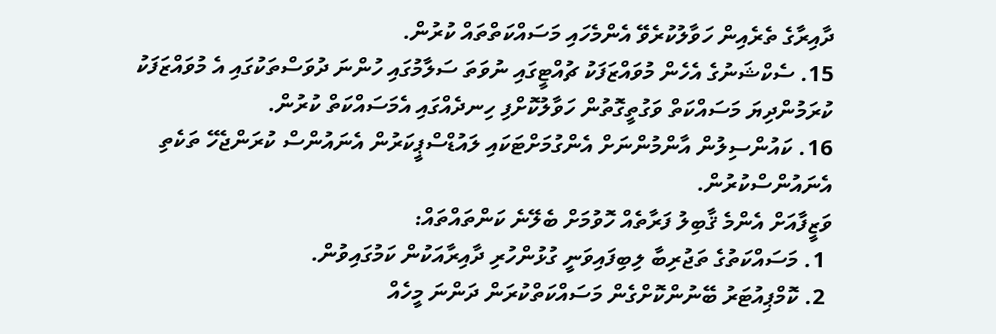ދާއިރާގެ ތެރެއިން ހަވާލުކުރެވޭ އެންމެހައި މަސައްކަތްތައް ކުރުން.
15. ސެކްޝަނުގެ އެހެން މުވައްޒަފަކު ޗުއްޓީގައި ނުވަތަ ސަލާމުގައި ހުންނަ ދުވަސްތަކުގައި އެ މުވައްޒަފަކު ކުރަމުންދިޔަ މަސައްކަތް ވަގުތީގޮތުން ހަވާލުކޮށްފި ހިނދެއްގައި އެމަސައްކަތް ކުރުން.
16. ކައުންސިލުން އާންމުންނަށް އެންގުމަށްޓަކައި ލައުޑްސްޕީކަރުން އެނައުންސް ކުރަންޖެހޭ ތަކެތި އެނައުންސްކުރުން.
ވަޒީފާއަށް އެންމެ ޤާބިލު ފަރާތެއް ހޮވުމަށް ބެލޭނެ ކަންތައްތައް:
 1. މަސައްކަތުގެ ތަޖުރިބާ ލިބިފައިވަނީ ގުޅުންހުރި ދާއިރާއަކުން ކަމުގައިވުން.
 2. ކޮމްޕިއުޓަރު ބޭނުންކޮށްގެން މަސައްކަތްކުރަން ދަންނަ މީހެއް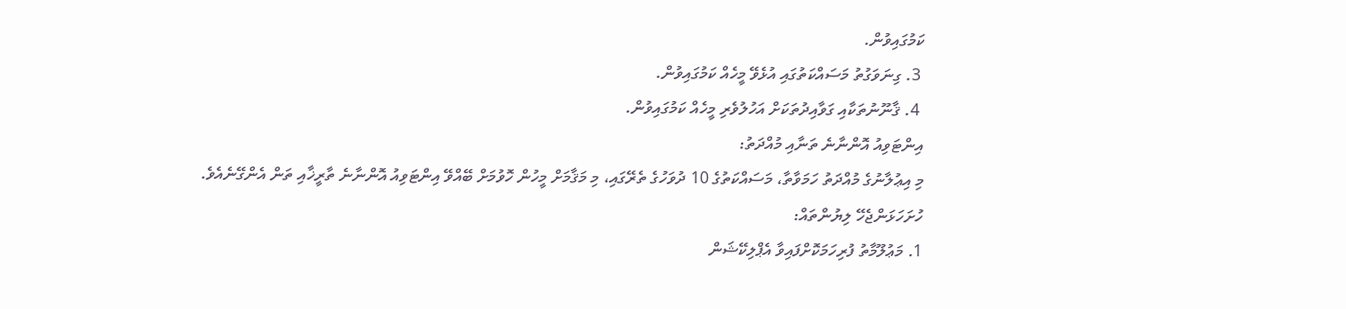ކަމުގައިވުން.
 3. ގިނަވަގުތު މަސައްކަތުގައި އުޅެވޭ މީހެއް ކަމުގައިވުން.
 4. ޤާނޫނުތަކާއި ގަވާއިދުތަކަށް އަހުލުވެރި މީހެއް ކަމުގައިވުން.
އިންޓަވިއު އޮންނާނެ ތަނާއި މުއްދަތު:
މި އިޢުލާނުގެ މުއްދަތު ހަމަވާތާ، މަސައްކަތުގެ 10 ދުވަހުގެ ތެރޭގައި، މި މަޤާމަށް މީހުން ހޮވުމަށް ބޭއްވޭ އިންޓަވިއު އޮންނާނެ ތާރީޚާއި ތަން އެންގޭނެއެވެ.
ހުށަހަޅަންޖެހޭ ލިޔުންތައް:
1. މަޢުލޫމާތު ފުރިހަމަކޮށްފައިވާ އެޕްލިކޭޝަން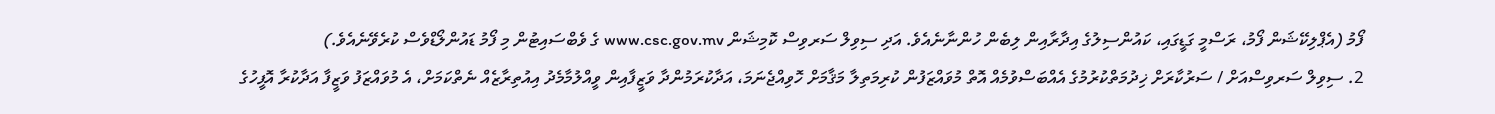ފޯމު (އެޕްލިކޭޝަން ފޯމު، ރަސްމީ ގަޑީގައި، ކައުންސިލުގެ އިދާރާއިން ލިބެން ހުންނާނެއެވެ. އަދި ސިވިލް ސަރވިސް ކޮމިޝަން www.csc.gov.mv ގެ ވެބްސައިޓުން މި ފޯމު ޑައުންލޯޑްވެސް ކުރެވޭނެއެވެ.)
2. ސިވިލް ސަރވިސްއަށް / ސަރުކާރަށް ޚިދުމަތްކުރުމުގެ އެއްބަސްވުމެއް އޮތް މުވައްޒަފުން ކުރިމަތިލާ މަޤާމަށް ހޮވިއްޖެނަމަ، އަދާކުރަމުންދާ ވަޒީފާއިން ވީއްލުމާމެދު އިއުތިރާޒެއް ނެތްކަމަށް، އެ މުވައްޒަފު ވަޒީފާ އަދާކުރާ އޮފީހުގެ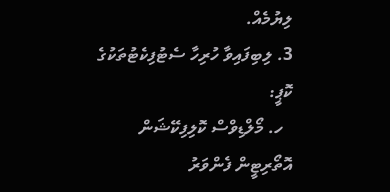ލިޔުމެއް.
3. ލިބިފައިވާ ހުރިހާ ސެޓުފިކެޓުތަކުގެ ކޮޕީ:
  ހ. މޯލްޑިވްސް ކޮލިފިކޭޝަން އޮތޯރިޓީން ފެންވަރު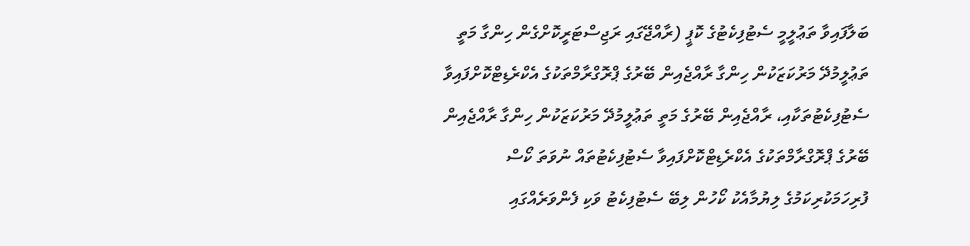ބަލާފައިވާ ތަޢުލީމީ ސެޓުފިކެޓުގެ ކޮޕީ (ރާއްޖޭގައި ރަޖިސްޓަރީކޮށްގެން ހިންގާ މަތީ ތަޢުލީމުދޭ މަރުކަޒަކުން ހިންގާ ރާއްޖެއިން ބޭރުގެ ޕްރޮގްރާމްތަކުގެ އެކްރެޑިޓްކޮށްފައިވާ ސެޓުފިކެޓުތަކާއި، ރާއްޖެއިން ބޭރުގެ މަތީ ތަޢުލީމުދޭ މަރުކަޒަކުން ހިންގާ ރާއްޖެއިން ބޭރުގެ ޕްރޮގްރާމްތަކުގެ އެކްރެޑިޓްކޮށްފައިވާ ސެޓުފިކެޓުތައް ނުވަތަ ކޯސް ފުރިހަމަކުރިކަމުގެ ލިޔުމާއެކު ކޯހުން ލިބޭ ސެޓުފިކެޓު ވަކި ފެންވަރެއްގައި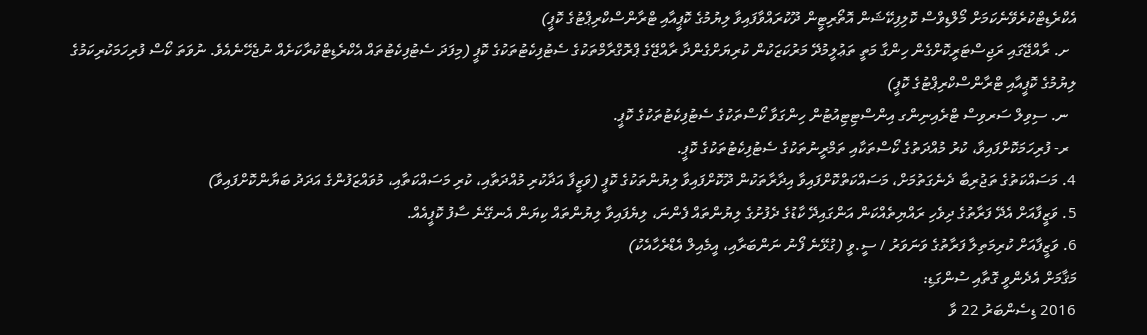އެކްރެޑިޓްކުރެވޭނެކަމަށް މޯލްޑިވްސް ކޮލިފިކޭޝަން އޮތޯރިޓީން ދޫކުރައްވާފައިވާ ލިޔުމުގެ ކޮޕީއާއި ޓްރާންސްކްރިޕްޓުގެ ކޮޕީ)
  ށ. ރާއްޖޭގައި ރަޖިސްޓަރީކޮށްގެން ހިންގާ މަތީ ތަޢުލީމުދޭ މަރުކަޒަކުން ކުރިޔަށްގެންދާ ރާއްޖޭގެ ޕްރޮގްރާމްތަކުގެ ސެޓުފިކެޓުތަކުގެ ކޮޕީ (މިފަދަ ސެޓުފިކެޓުތައް އެކްރެޑިޓްކުރާކަށެއް ނުޖެހޭނެއެވެ. ނުވަތަ ކޯސް ފުރިހަމަކުރިކަމުގެ ލިޔުމުގެ ކޮޕީއާއި ޓްރާންސްކްރިޕްޓުގެ ކޮޕީ)
  ނ. ސިވިލް ސަރވިސް ޓްރެއިނިންގ އިންސްޓިޓިއުޓުން ހިންގަވާ ކޯސްތަކުގެ ސެޓުފިކެޓުތަކުގެ ކޮޕީ.
  ރ- ފުރިހަމަކޮށްފައިވާ، ކުރު މުއްދަތުގެ ކޯސްތަކާއި ތަމްރީނުތަކުގެ ސެޓުފިކެޓުތަކުގެ ކޮޕީ.
4. މަސައްކަތުގެ ތަޖުރިބާ ދެނެގަތުމަށް، މަސައްކަތްކޮށްފައިވާ އިދާރާތަކުން ދޫކޮށްފައިވާ ލިޔުންތަކުގެ ކޮޕީ (ވަޒީފާ އަދާކުރި މުއްދަތާއި، ކުރި މަސައްކަތާއި، މުވައްޒަފުންގެ އަދަދު ބަޔާންކޮށްފައިވާ)
5. ވަޒީފާއަށް އެދޭ ފަރާތުގެ ދިވެހި ރައްޔިތެއްކަން އަންގައިދޭ ކާޑުގެ ދެފުށުގެ ލިޔުންތައް ފެންނަ، ލިޔެފައިވާ ލިޔުންތައް ކިޔަން އެނގޭނެ ސާފު ކޮޕީއެއް.
6. ވަޒީފާއަށް ކުރިމަތިލާ ފަރާތުގެ ވަނަވަރު / ސީ.ވީ (ގުޅޭނެ ފޯނު ނަންބަރާއި، އީމެއިލް އެޑްރެހާއެކު)
މަޤާމަށް އެދެންވީ ގޮތާއި ސުންގަޑި:
2016 ޑިސެންބަރު 22 ވާ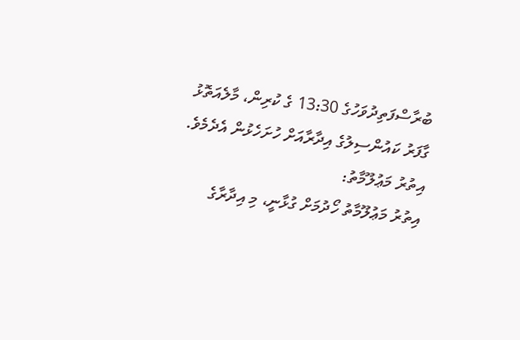ބުރާސްފަތިދުވަހުގެ 13:30 ގެ ކުރިން، މާލެއަތޮޅު ގާފަރު ކައުންސިލުގެ އިދާރާއަށް ހުށަހެޅުން އެދެމެވެ.
އިތުރު މަޢުލޫމާތު:
އިތުރު މަޢުލޫމާތު ހޯދުމަށް ގުޅާނީ، މި އިދާރާގެ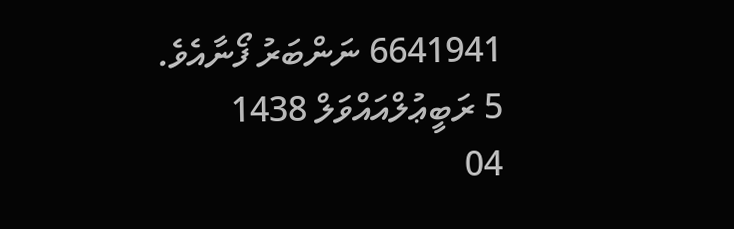6641941 ނަންބަރު ފޯނާއެވެ.
5 ރަބީޢުލްއައްވަލް 1438
04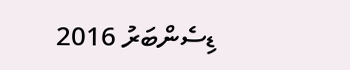ޑިސެންބަރު 2016